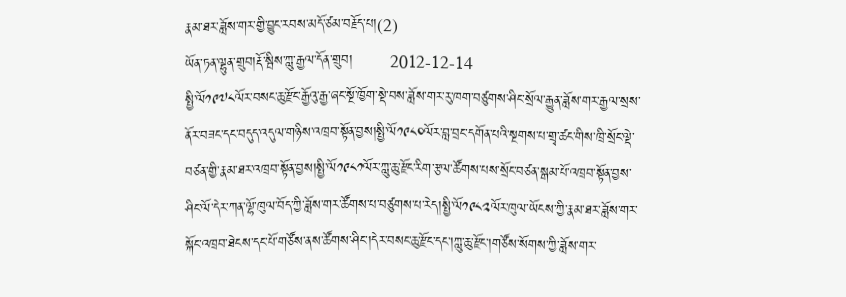རྣམ་ཐར་ཟློས་གར་གྱི་བྱུང་རབས་མདོ་ཙམ་བརྗོད་པ།(2)
ཡོན་ཏན་ལྷུན་གྲུབ།རྡོ་སྦིས་ཀླུ་རྒྱལ་དོན་གྲུབ།        2012-12-14
སྤྱི་ལོ༡༩༧༨ལོར་བསང་ཆུ་རྫོང་རྒྱོའུ་རྒྱ་ཞང་སྔོ་ཁྱོག་སྡེ་བས་ཟློས་གར་རུ་ཁག་བཙུགས་ཤིང་སྲོལ་རྒྱུན་ཟློས་གར་རྒྱལ་སྲས་ནོར་བཟང་དང་བདུད་འདུལ་གཉིས་འཁྲབ་སྟོན་བྱས།སྤྱི་ལོ༡༩༨༠ལོར་བླ་བྲང་དགོན་པའི་སྔགས་པ་གྲྭ་ཚང་གིས་ཁྲི་སྲོང་ལྡེ་བཙན་གྱི་རྣམ་ཐར་འཁྲབ་སྟོན་བྱས།སྤྱི་ལོ༡༩༨༡ལོར་ཀླུ་ཆུ་རྫོང་རིག་རྩལ་ཚོགས་པས་སྲོང་བཙན་སྒམ་པོ་འཁྲབ་སྟོན་བྱས་ཤིང་ལོ་དེར་ཀན་ལྷོ་ཁུལ་བོད་ཀྱི་ཟློས་གར་ཚོགས་པ་བཙུགས་པ་རེད།སྤྱི་ལོ༡༩༨༢ལོར་ཁུལ་ཡོངས་ཀྱི་རྣམ་ཐར་ཟློས་གར་སྐོང་འཁྲབ་ཐེངས་དང་པོ་གཙོས་ནས་ཚོགས་ཤིང་།དེར་བསང་ཆུ་རྫོང་དང་།ཀླུ་ཆུ་རྫོང་།གཙོས་སོགས་ཀྱི་ཟློས་གར་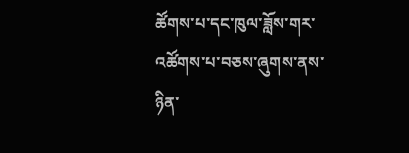ཚོགས་པ་དང་ཁུལ་ཟློས་གར་འཚོགས་པ་བཅས་ཞུགས་ནས་ཉིན་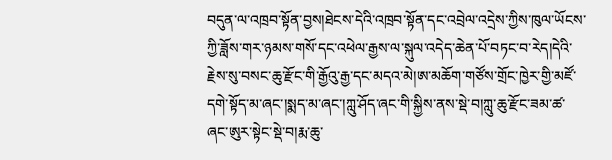བདུན་ལ་འཁྲབ་སྟོན་བྱས།ཐེངས་དེའི་འཁྲབ་སྟོན་དང་འབྲེལ་འདྲེས་ཀྱིས་ཁུལ་ཡོངས་ཀྱི་ཟློས་གར་ཉམས་གསོ་དང་འཕེལ་རྒྱས་ལ་སྐུལ་འདེད་ཆེན་པོ་བཏང་བ་རེད།དེའི་རྗེས་སུ་བསང་ཆུ་རྫོང་གི་རྒྱོའུ་རྒྱ་དང་མདའ་མེ།ཨ་མཆོག་གཙོས་གྲོང་ཁྱེར་གྱི་མཛོ་དགེ་སྟོད་མ་ཞང་།སྨད་མ་ཞང་།ཀླུ་ཤོད་ཞང་གི་སྐྱིས་ནས་སྡེ་བ།ཀླུ་ཆུ་རྫོང་ཟམ་ཚ་ཞང་ཨུར་སྟེང་སྡེ་བ།རྨ་ཆུ་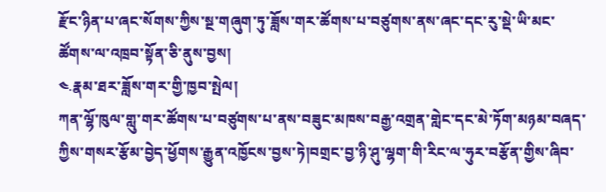རྫོང་ཉིན་པ་ཞང་སོགས་ཀྱིས་སྔ་གཞུག་ཏུ་ཟློས་གར་ཚོགས་པ་བཙུགས་ནས་ཞང་དང་རུ་སྡེ་ཡི་མང་ཚོགས་ལ་འཁྲབ་སྟོན་ཅི་ནུས་བྱས།
༤.རྣམ་ཐར་ཟློས་གར་གྱི་ཁྱབ་སྤེལ།
ཀན་ལྷོ་ཁུལ་གླུ་གར་ཚོགས་པ་བཙུགས་པ་ནས་བཟུང་མཁས་བརྒྱ་འགྲན་གླེང་དང་མེ་ཏོག་མཉམ་བཞད་ཀྱིས་གསར་རྩོམ་བྱེད་ཕྱོགས་རྒྱུན་འཁྱོངས་བྱས་ཏེ།བགྲང་བྱ་ཉི་ཤུ་ལྷག་གི་རིང་ལ་ཧུར་བརྩོན་གྱིས་ཞིབ་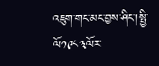འཇུག་གང་མང་བྱས་ཤིང་།སྤྱི་ལོ༡༩༨༣ལོར་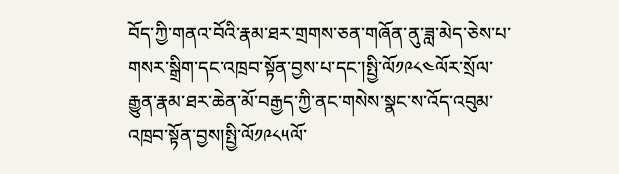བོད་ཀྱི་གནའ་བོའི་རྣམ་ཐར་གྲགས་ཅན་གཞོན་ནུ་ཟླ་མེད་ཅེས་པ་གསར་སྒྲིག་དང་འཁྲབ་སྟོན་བྱས་པ་དང་།སྤྱི་ལོ༡༩༨༤ལོར་སྲོལ་རྒྱུན་རྣམ་ཐར་ཆེན་མོ་བརྒྱད་ཀྱི་ནང་གསེས་སྣང་ས་འོད་འབུམ་འཁྲབ་སྟོན་བྱས།སྤྱི་ལོ༡༩༨༥ལོ་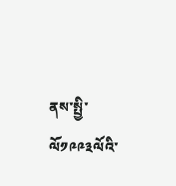ནས་སྤྱི་ལོ༡༩༩༣ལོའི་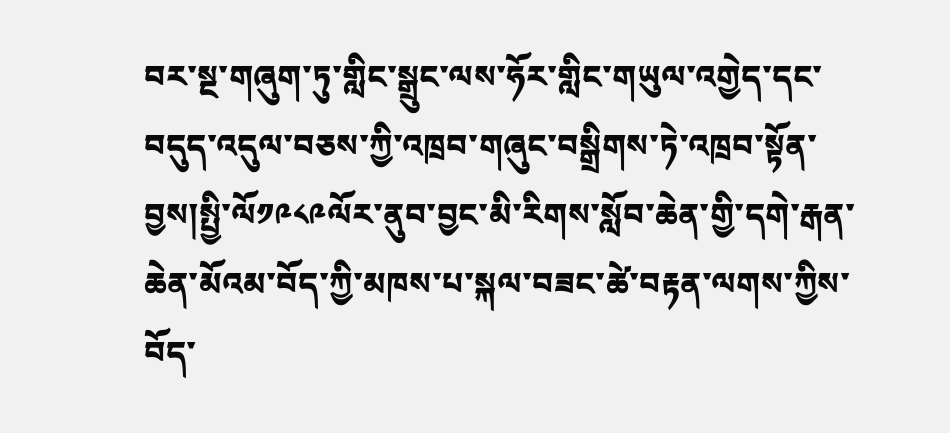བར་སྔ་གཞུག་ཏུ་གླིང་སྒྲུང་ལས་ཧོར་གླིང་གཡུལ་འགྱེད་དང་བདུད་འདུལ་བཅས་ཀྱི་འཁྲབ་གཞུང་བསྒྲིགས་ཏེ་འཁྲབ་སྟོན་བྱས།སྤྱི་ལོ༡༩༨༩ལོར་ནུབ་བྱང་མི་རིགས་སློབ་ཆེན་གྱི་དགེ་རྒན་ཆེན་མོའམ་བོད་ཀྱི་མཁས་པ་སྐལ་བཟང་ཚེ་བརྟན་ལགས་ཀྱིས་བོད་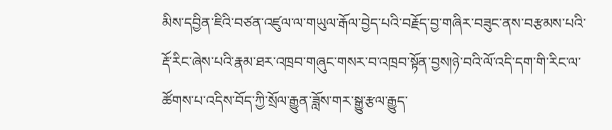མིས་དབྱིན་ཇིའི་བཙན་འཛུལ་ལ་གཡུལ་རྒོལ་བྱེད་པའི་བརྗོད་བྱ་གཞིར་བཟུང་ནས་བརྩམས་པའི་རྡོ་རིང་ཞེས་པའི་རྣམ་ཐར་འཁྲབ་གཞུང་གསར་བ་འཁྲབ་སྟོན་བྱས།ཉེ་བའི་ལོ་འདི་དག་གི་རིང་ལ་ཚོགས་པ་འདིས་བོད་ཀྱི་སྲོལ་རྒྱུན་ཟློས་གར་སྒྱུ་རྩལ་རྒྱུད་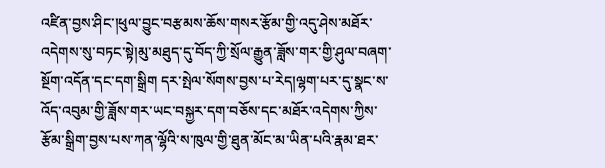འཛིན་བྱས་ཤིང་།ཕུལ་བྱུང་བརྩམས་ཆོས་གསར་རྩོམ་གྱི་འདུ་ཤེས་མཐོར་འདེགས་སུ་བཏང་སྟེ།མུ་མཐུད་དུ་བོད་ཀྱི་སྲོལ་རྒྱུན་ཟློས་གར་གྱི་ཤུལ་བཞག་སྔོག་འདོན་དང་དག་སྒྲིག དར་སྤེལ་སོགས་བྱས་པ་རེད།ལྷག་པར་དུ་སྣང་ས་འོད་འབུམ་གྱི་ཟློས་གར་ཡང་བསྐྱར་དག་བཅོས་དང་མཐོར་འདེགས་ཀྱིས་རྩོམ་སྒྲིག་བྱས་པས་ཀན་ལྷོའི་ས་ཁུལ་གྱི་ཐུན་མོང་མ་ཡིན་པའི་རྣམ་ཐར་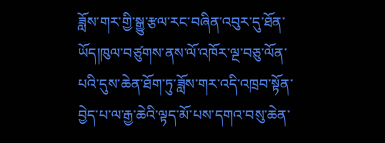ཟློས་གར་གྱི་སྒྱུ་རྩལ་རང་བཞིན་འབུར་དུ་ཐོན་ཡོད།ཁུལ་བཙུགས་ནས་ལོ་འཁོར་ལྔ་བཅུ་ལོན་པའི་དུས་ཆེན་ཐོག་ཏུ་ཟློས་གར་འདི་འཁྲབ་སྟོན་བྱེད་པ་ལ་རྒྱ་ཆེའི་ལྟད་མོ་པས་དགའ་བསུ་ཆེན་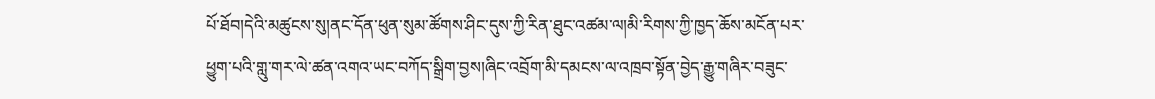པོ་ཐོབ།དེའི་མཚུངས་སུ།ནང་དོན་ཕུན་སུམ་ཚོགས་ཤིང་དུས་ཀྱི་རིན་ཐུང་འཚམ་ལ།མི་རིགས་ཀྱི་ཁྱད་ཆོས་མངོན་པར་ཕྱུག་པའི་གླུ་གར་ལེ་ཚན་འགའ་ཡང་བཀོད་སྒྲིག་བྱས།ཞིང་འབྲོག་མི་དམངས་ལ་འཁྲབ་སྟོན་བྱེད་རྒྱུ་གཞིར་བཟུང་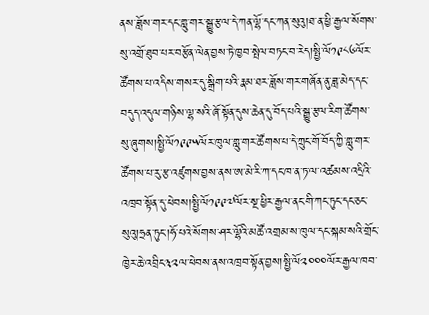ནས་ཟློས་གར་དང་གླུ་གར་སྒྱུ་རྩལ་དེ་ཀན་ལྷོ་དང་ཀན་སུའུ།ཐ་ན་ཕྱི་རྒྱལ་སོགས་སུ་འགྲོ་ཐུབ་པར་བརྩོན་ལེན་བྱས་ཏེ་ཁྱབ་སྤེལ་བཏང་བ་རེད།སྤྱི་ལོ༡༩༨༦ལོར་ཚོགས་པ་འདིས་གསར་དུ་སྒྲིག་པའི་རྣམ་ཐར་ཟློས་གར་གཞོན་ནུ་ཟླ་མེད་དང་བདུད་འདུལ་གཉིས་ལྷ་སའི་ཞོ་སྟོན་དུས་ཆེན་དུ་བོད་པའི་སྒྱུ་རྩལ་རིག་ཚོགས་སུ་ཞུགས།སྤྱི་ལོ༡༩༩༥ལོར་ཁུལ་གླུ་གར་ཚོགས་པ་དེ་ཀྲུང་གོ་བོད་ཀྱི་གླུ་གར་ཚོགས་པ་རུ་རྩ་འཛུགས་བྱས་ནས་ཨ་མེ་རི་ཀ་དང་ཁ་ན་ཏ་ལ་འཚམས་འདྲིའི་འཁྲབ་སྟོན་དུ་ཕེབས།སྤྱི་ལོ༡༩༩༧ལོར་སྔ་ཕྱིར་རྒྱལ་ནང་གི་ཀང་ཏུང་དང་ཅང་སུའུ།ཧྲན་ཏུང་།ཧོ་པའེ་སོགས་ཤར་ལྷོའི་མཚོ་འགྲམ་ས་ཁུལ་དང་སྐམ་སའི་གྲོང་ཁྱེར་ཆེ་འབྲིང༣༢ལ་ཕེབས་ནས་འཁྲབ་སྟོན་བྱས།སྤྱི་ལོ༢༠༠༠ལོར་རྒྱལ་ཁབ་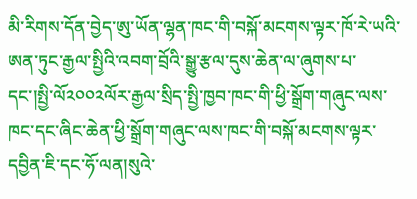མི་རིགས་དོན་བྱེད་ཨུ་ཡོན་ལྷན་ཁང་གི་བསྐོ་མངགས་ལྟར་ཁོ་རེ་ཡའི་ཨན་ཏུང་རྒྱལ་སྤྱིའི་འབག་བྲོའི་སྒྱུ་རྩལ་དུས་ཆེན་ལ་ཞུགས་པ་དང་།སྤྱི་ལོ༢༠༠༢ལོར་རྒྱལ་སྲིད་སྤྱི་ཁྱབ་ཁང་གི་ཕྱི་སྒྲོག་གཞུང་ལས་ཁང་དང་ཞིང་ཆེན་ཕྱི་སྒྲོག་གཞུང་ལས་ཁང་གི་བསྐོ་མངགས་ལྟར་དབྱིན་ཇི་དང་ཧོ་ལན།སུའེ་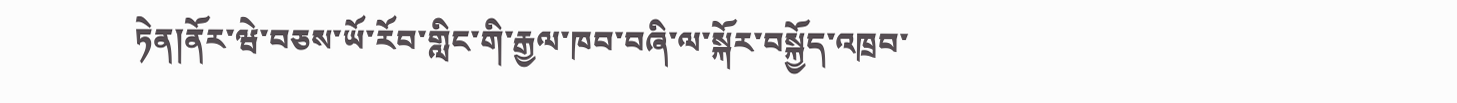ཏེན།ནོར་ཝེ་བཅས་ཡོ་རོབ་གླིང་གི་རྒྱལ་ཁབ་བཞི་ལ་སྐོར་བསྐྱོད་འཁྲབ་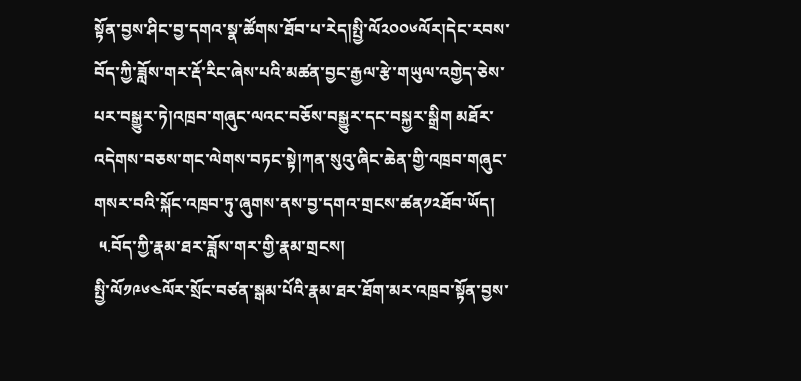སྟོན་བྱས་ཤིང་བྱ་དགའ་སྣ་ཚོགས་ཐོབ་པ་རེད།སྤྱི་ལོ༢༠༠༦ལོར།དེང་རབས་བོད་ཀྱི་ཟློས་གར་རྡོ་རིང་ཞེས་པའི་མཚན་བྱང་རྒྱལ་རྩེ་གཡུལ་འགྱེད་ཅེས་པར་བསྒྱུར་ཏེ།འཁྲབ་གཞུང་ལའང་བཅོས་བསྒྱུར་དང་བསྐྱར་སྒྲིག མཐོར་འདེགས་བཅས་གང་ལེགས་བཏང་སྟེ།ཀན་སུའུ་ཞིང་ཆེན་གྱི་འཁྲབ་གཞུང་གསར་བའི་སྐོང་འཁྲབ་ཏུ་ཞུགས་ནས་བྱ་དགའ་གྲངས་ཚན༡༢ཐོབ་ཡོད།
 ༥.བོད་ཀྱི་རྣམ་ཐར་ཟློས་གར་གྱི་རྣམ་གྲངས།
སྤྱི་ལོ༡༩༦༤ལོར་སྲོང་བཙན་སྒམ་པོའི་རྣམ་ཐར་ཐོག་མར་འཁྲབ་སྟོན་བྱས་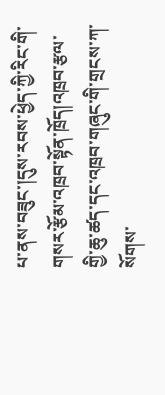པ་ནས་བཟུང་།དུས་རབས་ཕྱེད་ཀྱི་རིང་གི་གསར་རྩོམ་འཁྲབ་སྟོན་ཁྲོད།འཁྲབ་རྩལ་གྱི་ཆུ་ཚད་དང་འཁྲབ་གཞུང་གི་གྲངས་ཀ་སོགས་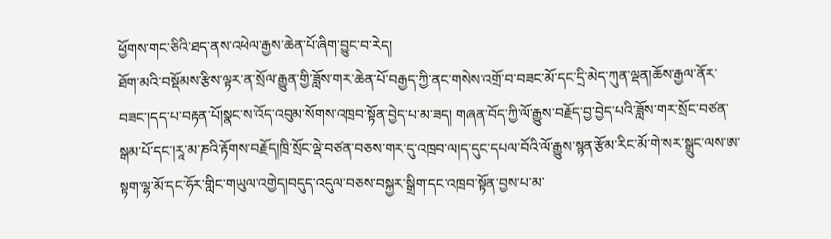ཕྱོགས་གང་ཅིའི་ཐད་ནས་འཕེལ་རྒྱས་ཆེན་པོ་ཞིག་བྱུང་བ་རེད།
ཐོག་མའི་བསྡོམས་རྩིས་ལྟར་ན་སྲོལ་རྒྱུན་གྱི་ཟློས་གར་ཆེན་པོ་བརྒྱད་ཀྱི་ནང་གསེས་འགྲོ་བ་བཟང་མོ་དང་དྲི་མེད་ཀུན་ལྡན།ཆོས་རྒྱལ་ནོར་བཟང་།དད་པ་བརྟན་པོ།སྣང་ས་འོད་འབུམ་སོགས་འཁྲབ་སྟོན་བྱེད་པ་མ་ཟད། གཞན་བོད་ཀྱི་ལོ་རྒྱུས་བརྗོད་བྱ་བྱེད་པའི་ཟློས་གར་སྲོང་བཙན་སྒམ་པོ་དང་།རཱ་མ་ཎའི་རྟོགས་བརྗོད།ཁྲི་སྲོང་ལྡེ་བཙན་བཅས་གར་དུ་འཁྲབ་ལ།ད་དུང་དཔལ་བོའི་ལོ་རྒྱུས་སྙན་རྩོམ་རིང་མོ་གེ་སར་སྒྲུང་ལས་ཨ་སྟག་ལྷ་མོ་དང་ཧོར་གླིང་གཡུལ་འགྱེད།བདུད་འདུལ་བཅས་བསྐྱར་སྒྲིག་དང་འཁྲབ་སྟོན་བྱས་པ་མ་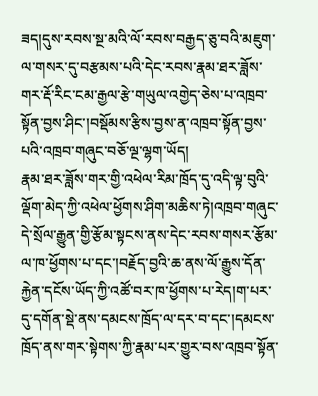ཟད།དུས་རབས་སྔ་མའི་ལོ་རབས་བརྒྱད་ཅུ་བའི་མཇུག་ལ་གསར་དུ་བརྩམས་པའི་དེང་རབས་རྣམ་ཐར་ཟློས་གར་རྡོ་རིང་ངམ་རྒྱལ་རྩེ་གཡུལ་འགྱེད་ཅེས་པ་འཁྲབ་སྟོན་བྱས་ཤིང་།བསྡོམས་རྩིས་བྱས་ན་འཁྲབ་སྟོན་བྱས་པའི་འཁྲབ་གཞུང་བཅོ་ལྔ་ལྷག་ཡོད།
རྣམ་ཐར་ཟློས་གར་གྱི་འཕེལ་རིམ་ཁྲོད་དུ་འདི་ལྟ་བུའི་ལྡོག་མེད་ཀྱི་འཕེལ་ཕྱོགས་ཤིག་མཆིས་ཏེ།འཁྲབ་གཞུང་དེ་སྲོལ་རྒྱུན་གྱི་རྩོམ་སྟངས་ནས་དེང་རབས་གསར་རྩོམ་ལ་ཁ་ཕྱོགས་པ་དང་།བརྗོད་བྱའི་ཆ་ནས་ལོ་རྒྱུས་དོན་རྐྱེན་དངོས་ཡོད་ཀྱི་འཚོ་བར་ཁ་ཕྱོགས་པ་རེད།ག་པར་དུ་དགོན་སྡེ་ནས་དམངས་ཁྲོད་ལ་དར་བ་དང་།དམངས་ཁྲོད་ནས་གར་སྟེགས་ཀྱི་རྣམ་པར་གྱུར་བས་འཁྲབ་སྟོན་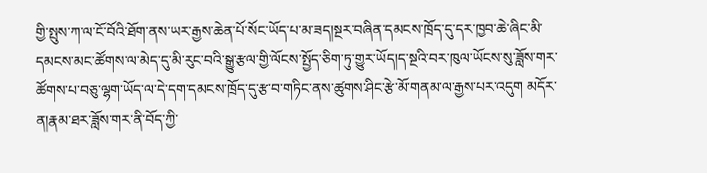གྱི་སྤུས་ཀ་ལ་ངོ་བོའི་ཐོག་ནས་ཡར་རྒྱས་ཆེན་པོ་སོང་ཡོད་པ་མ་ཟད།སྔར་བཞིན་དམངས་ཁྲོད་དུ་དར་ཁྱབ་ཆེ་ཞིང་མི་དམངས་མང་ཚོགས་ལ་མེད་དུ་མི་རུང་བའི་སྒྱུ་རྩལ་གྱི་ལོངས་སྤྱོད་ཅིག་ཏུ་གྱུར་ཡོད།ད་སྔའི་བར་ཁུལ་ཡོངས་སུ་ཟློས་གར་ཚོགས་པ་བཅུ་ལྷག་ཡོད་ལ་དེ་དག་དམངས་ཁྲོད་དུ་རྩ་བ་གཏིང་ནས་ཚུགས་ཤིང་རྩེ་མོ་གནམ་ལ་རྒྱས་པར་འདུག མདོར་ན།རྣམ་ཐར་ཟློས་གར་ནི་བོད་ཀྱི་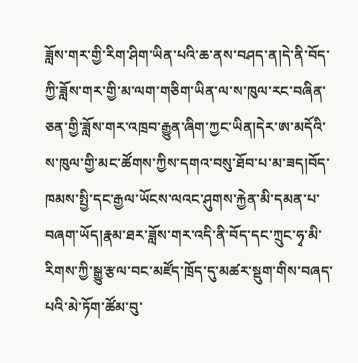ཟློས་གར་གྱི་རིག་ཤིག་ཡིན་པའི་ཆ་ནས་བཤད་ན།དེ་ནི་བོད་ཀྱི་ཟློས་གར་གྱི་མ་ལག་གཅིག་ཡིན་ལ་ས་ཁུལ་རང་བཞིན་ཅན་གྱི་ཟློས་གར་འཁྲབ་རྒྱུན་ཞིག་ཀྱང་ཡིན།དེར་ཨ་མདོའི་ས་ཁུལ་གྱི་མང་ཚོགས་ཀྱིས་དགའ་བསུ་ཐོབ་པ་མ་ཟད།བོད་ཁམས་སྤྱི་དང་རྒྱལ་ཡོངས་ལའང་ཤུགས་རྐྱེན་མི་དམན་པ་བཞག་ཡོད།རྣམ་ཐར་ཟློས་གར་འདི་ནི་བོད་དང་ཀྲུང་ཧྭ་མི་རིགས་ཀྱི་སྒྱུ་རྩལ་བང་མཛོད་ཁྲོད་དུ་མཚར་སྡུག་གིས་བཞད་པའི་མེ་ཏོག་ཚོམ་བུ་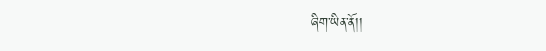ཞིག་ཡིན་ནོ།།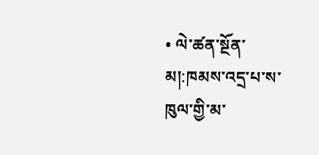• ལེ་ཚན་སྔོན་མ།:ཁམས་འདྲ་པ་ས་ཁུལ་གྱི་མ་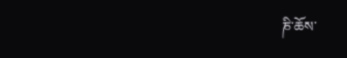ཎི་ཆོས་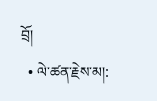བྲོ།
  • ལེ་ཚན་རྗེས་མ།: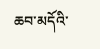ཆབ་མདོའི་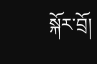སྐོར་བྲོ།